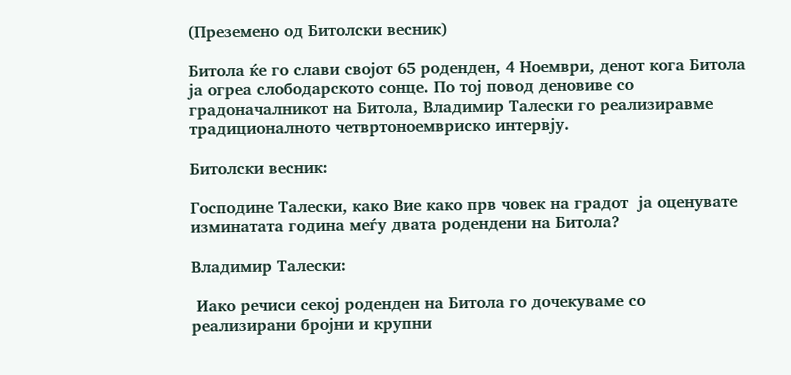(Преземено од Битолски весник)

Битола ќе го слави својот 65 роденден, 4 Ноември, денот кога Битола ја огреа слободарското сонце. По тој повод деновиве со градоначалникот на Битола, Владимир Талески го реализиравме традиционалното четвртоноемвриско интервју.

Битолски весник:

Господине Талески, како Вие како прв човек на градот  ја оценувате изминатата година меѓу двата родендени на Битола?

Владимир Талески:

 Иако речиси секој роденден на Битола го дочекуваме со реализирани бројни и крупни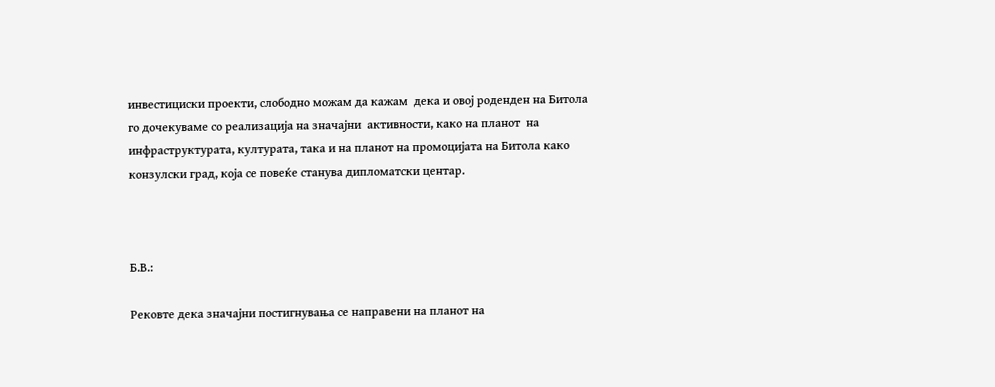инвестициски проекти, слободно можам да кажам  дека и овој роденден на Битола го дочекуваме со реализација на значајни  активности, како на планот  на инфраструктурата, културата, така и на планот на промоцијата на Битола како конзулски град, која се повеќе станува дипломатски центар.



Б.В.:

Рековте дека значајни постигнувања се направени на планот на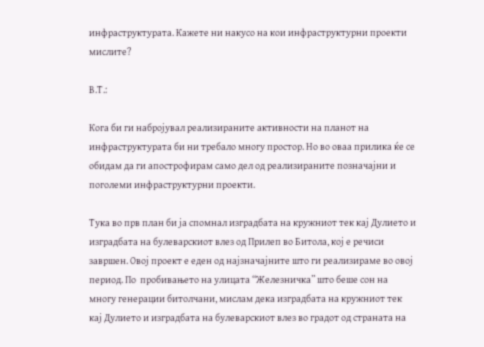инфраструктурата. Кажете ни накусо на кои инфраструктурни проекти мислите?

В.Т.:

Кога би ги набројувал реализираните активности на планот на инфраструктурата би ни требало многу простор. Но во оваа прилика ќе се обидам да ги апострофирам само дел од реализираните позначајни и поголеми инфраструктурни проекти.

Тука во прв план би ја спомнал изградбата на кружниот тек кај Дулието и изградбата на булеварскиот влез од Прилеп во Битола, кој е речиси завршен. Овој проект е еден од најзначајните што ги реализираме во овој период. По  пробивањето на улицата “Железничка” што беше сон на многу генерации битолчани, мислам дека изградбата на кружниот тек кај Дулието и изградбата на булеварскиот влез во градот од страната на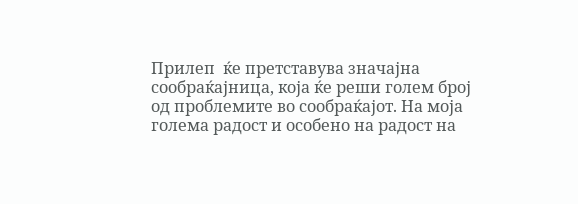Прилеп  ќе претставува значајна сообраќајница, која ќе реши голем број од проблемите во сообраќајот. На моја голема радост и особено на радост на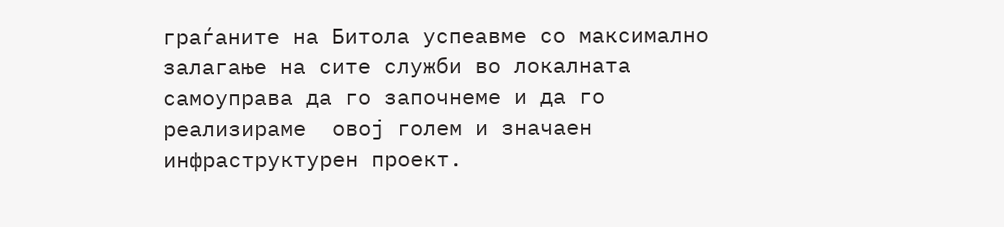граѓаните на Битола успеавме со максимално залагање на сите служби во локалната самоуправа да го започнеме и да го реализираме  овој голем и значаен инфраструктурен проект.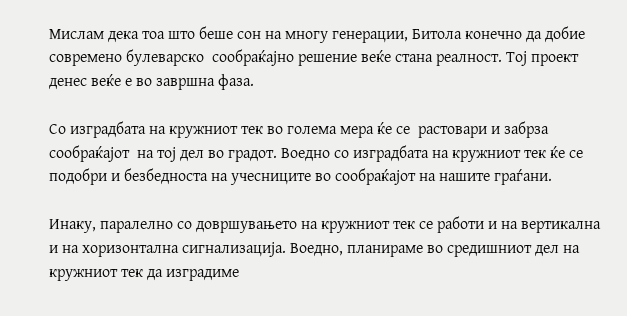Мислам дека тоа што беше сон на многу генерации, Битола конечно да добие современо булеварско  сообраќајно решение веќе стана реалност. Тој проект  денес веќе е во завршна фаза.

Со изградбата на кружниот тек во голема мера ќе се  растовари и забрза сообраќајот  на тој дел во градот. Воедно со изградбата на кружниот тек ќе се подобри и безбедноста на учесниците во сообраќајот на нашите граѓани.

Инаку, паралелно со довршувањето на кружниот тек се работи и на вертикална и на хоризонтална сигнализација. Воедно, планираме во средишниот дел на кружниот тек да изградиме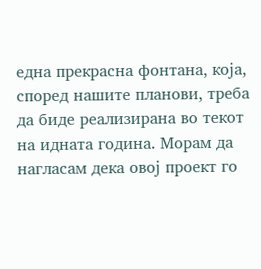една прекрасна фонтана, која, според нашите планови, треба да биде реализирана во текот на идната година. Морам да нагласам дека овој проект го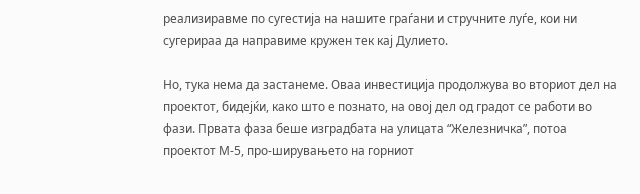реализиравме по сугестија на нашите граѓани и стручните луѓе, кои ни сугерираа да направиме кружен тек кај Дулието.

Но, тука нема да застанеме. Оваа инвестиција продолжува во вториот дел на проектот, бидејќи, како што е познато, на овој дел од градот се работи во фази. Првата фаза беше изградбата на улицата “Железничка”, потоа проектот М-5, про-ширувањето на горниот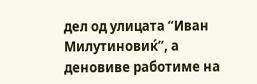дел од улицата “Иван Милутиновиќ”, а деновиве работиме на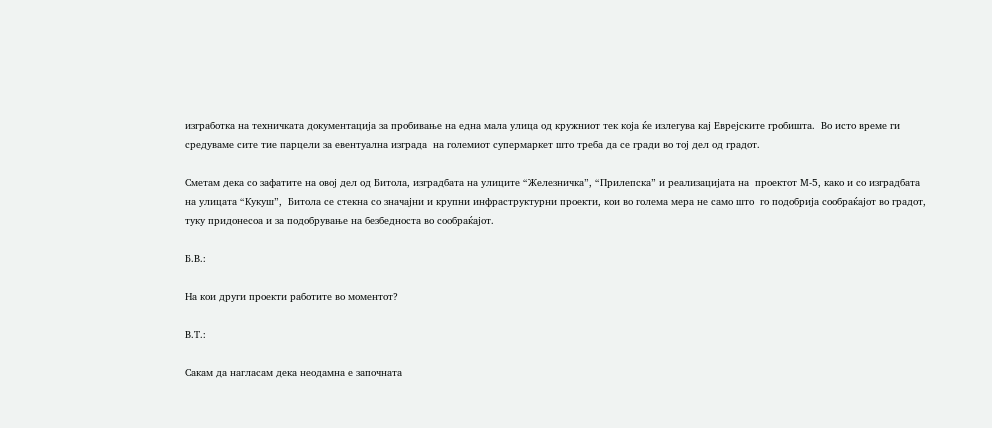изгработка на техничката документација за пробивање на една мала улица од кружниот тек која ќе излегува кај Еврејските гробишта.  Во исто време ги средуваме сите тие парцели за евентуална изграда  на големиот супермаркет што треба да се гради во тој дел од градот.

Сметам дека со зафатите на овој дел од Битола, изградбата на улиците “Железничка”, “Прилепска” и реализацијата на  проектот М-5, како и со изградбата на улицата “Кукуш”,  Битола се стекна со значајни и крупни инфраструктурни проекти, кои во голема мера не само што  го подобрија сообраќајот во градот, туку придонесоа и за подобрување на безбедноста во сообраќајот.

Б.В.:

На кои други проекти работите во моментот?

В.Т.:

Сакам да нагласам дека неодамна е започната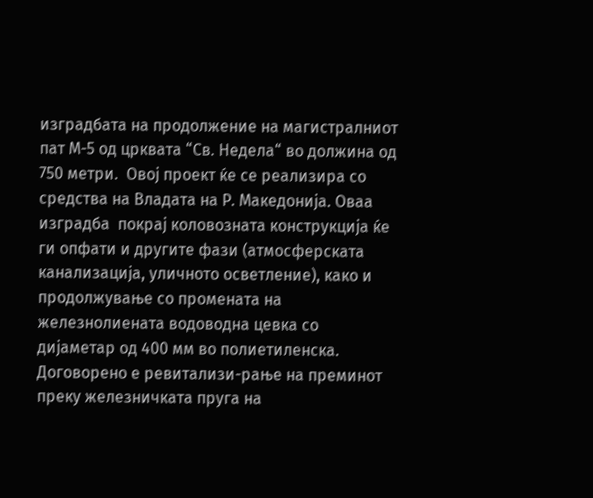изградбата на продолжение на магистралниот пат М-5 од црквата “Св. Недела“ во должина од 750 метри.  Овој проект ќе се реализира со средства на Владата на Р. Македонија. Оваа изградба  покрај коловозната конструкција ќе ги опфати и другите фази (атмосферската канализација, уличното осветление), како и продолжување со промената на железнолиената водоводна цевка со дијаметар од 400 мм во полиетиленска. Договорено е ревитализи-рање на преминот преку железничката пруга на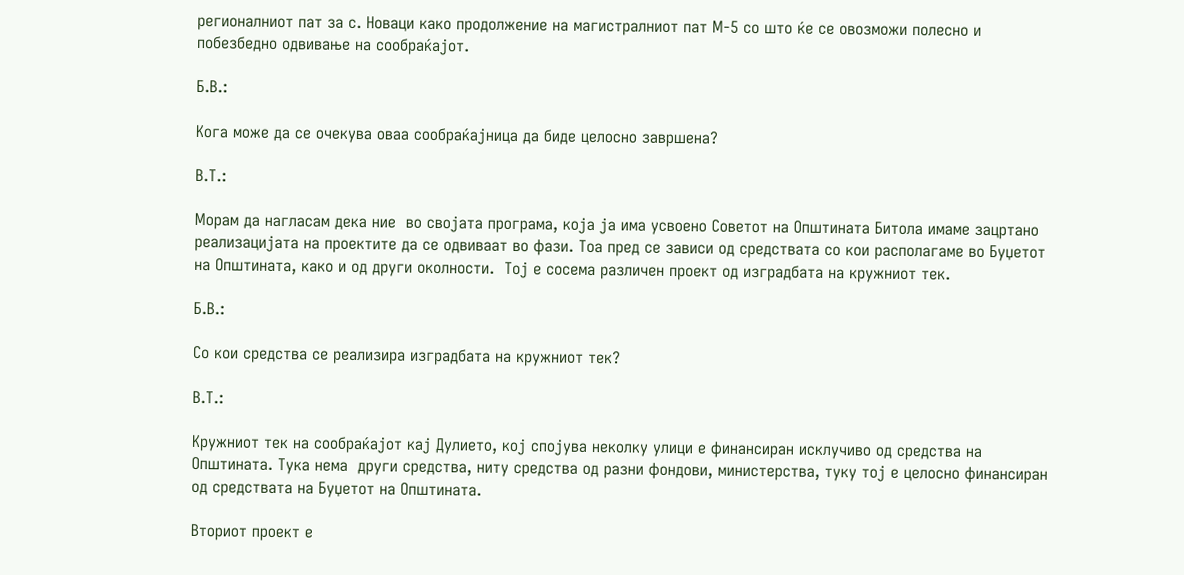регионалниот пат за с. Новаци како продолжение на магистралниот пат М-5 со што ќе се овозможи полесно и побезбедно одвивање на сообраќајот.

Б.В.:

Кога може да се очекува оваа сообраќајница да биде целосно завршена?

В.Т.:

Морам да нагласам дека ние  во својата програма, која ја има усвоено Советот на Општината Битола имаме зацртано реализацијата на проектите да се одвиваат во фази. Тоа пред се зависи од средствата со кои располагаме во Буџетот на Општината, како и од други околности.  Тој е сосема различен проект од изградбата на кружниот тек.

Б.В.:

Со кои средства се реализира изградбата на кружниот тек?

В.Т.:

Кружниот тек на сообраќајот кај Дулието, кој спојува неколку улици е финансиран исклучиво од средства на Општината. Тука нема  други средства, ниту средства од разни фондови, министерства, туку тој е целосно финансиран од средствата на Буџетот на Општината.

Вториот проект е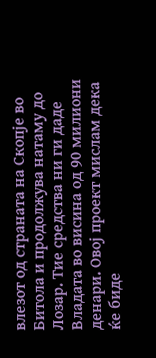влезот од страната на Скопје во Битола и продолжува натаму до Лозар. Тие средства ни ги даде Владата во висина од 90 милиони денари. Овој проект мислам дека ќе биде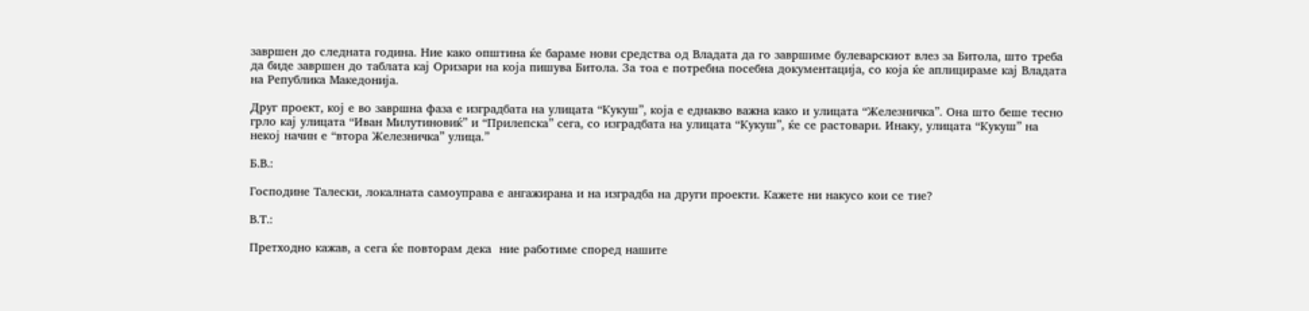завршен до следната година. Ние како општина ќе бараме нови средства од Владата да го завршиме булеварскиот влез за Битола, што треба да биде завршен до таблата кај Оризари на која пишува Битола. За тоа е потребна посебна документација, со која ќе аплицираме кај Владата на Република Македонија.

Друг проект, кој е во завршна фаза е изградбата на улицата “Кукуш”, која е еднакво важна како и улицата “Железничка”. Она што беше тесно грло кај улицата “Иван Милутиновиќ” и “Прилепска” сега, со изградбата на улицата “Кукуш”, ќе се растовари. Инаку, улицата “Кукуш” на некој начин е “втора Железничка” улица.”

Б.В.:

Господине Талески, локалната самоуправа е ангажирана и на изградба на други проекти. Кажете ни накусо кои се тие?

В.Т.:

Претходно кажав, а сега ќе повторам дека  ние работиме според нашите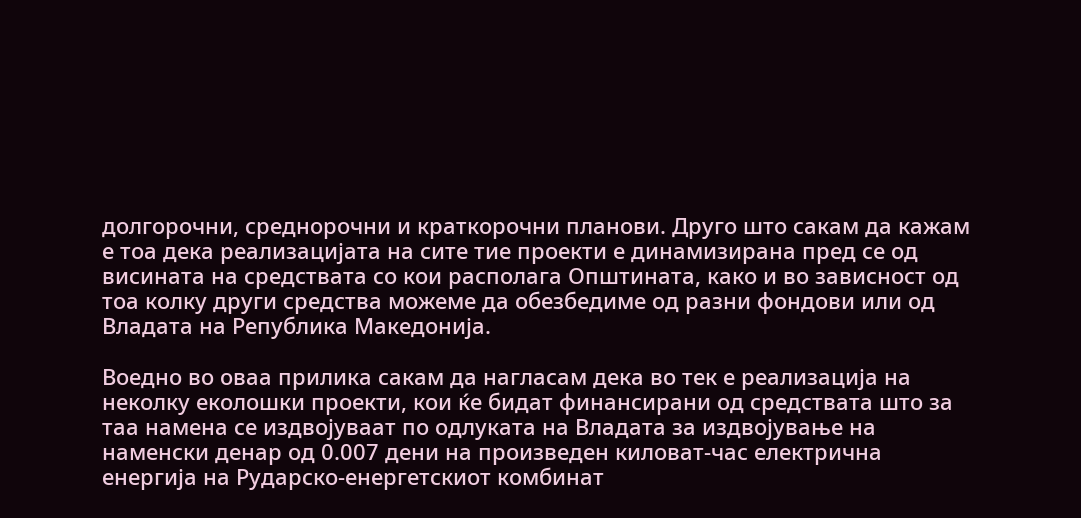долгорочни, среднорочни и краткорочни планови. Друго што сакам да кажам е тоа дека реализацијата на сите тие проекти е динамизирана пред се од висината на средствата со кои располага Општината, како и во зависност од тоа колку други средства можеме да обезбедиме од разни фондови или од Владата на Република Македонија.

Воедно во оваа прилика сакам да нагласам дека во тек е реализација на неколку еколошки проекти, кои ќе бидат финансирани од средствата што за таа намена се издвојуваат по одлуката на Владата за издвојување на наменски денар од 0.007 дени на произведен киловат-час електрична енергија на Рударско-енергетскиот комбинат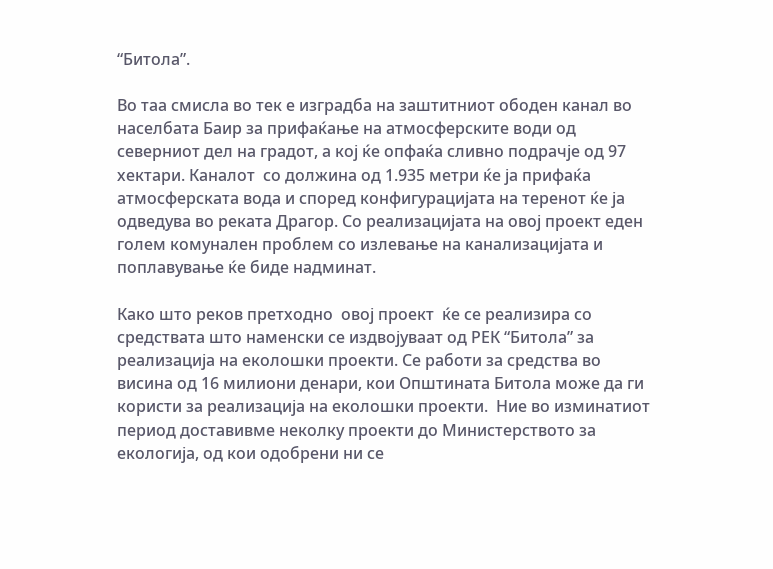“Битола”.

Во таа смисла во тек е изградба на заштитниот ободен канал во населбата Баир за прифаќање на атмосферските води од северниот дел на градот, а кој ќе опфаќа сливно подрачје од 97 хектари. Каналот  со должина од 1.935 метри ќе ја прифаќа атмосферската вода и според конфигурацијата на теренот ќе ја одведува во реката Драгор. Со реализацијата на овој проект еден голем комунален проблем со излевање на канализацијата и поплавување ќе биде надминат.

Како што реков претходно  овој проект  ќе се реализира со средствата што наменски се издвојуваат од РЕК “Битола” за реализација на еколошки проекти. Се работи за средства во висина од 16 милиони денари, кои Општината Битола може да ги користи за реализација на еколошки проекти.  Ние во изминатиот период доставивме неколку проекти до Министерството за екологија, од кои одобрени ни се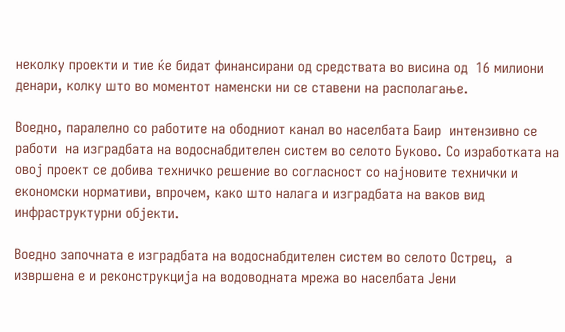неколку проекти и тие ќе бидат финансирани од средствата во висина од  16 милиони денари, колку што во моментот наменски ни се ставени на располагање.

Воедно, паралелно со работите на ободниот канал во населбата Баир  интензивно се работи  на изградбата на водоснабдителен систем во селото Буково. Со изработката на овој проект се добива техничко решение во согласност со најновите технички и економски нормативи, впрочем, како што налага и изградбата на ваков вид инфраструктурни објекти.

Воедно започната е изградбата на водоснабдителен систем во селото Острец,  а  извршена е и реконструкција на водоводната мрежа во населбата Јени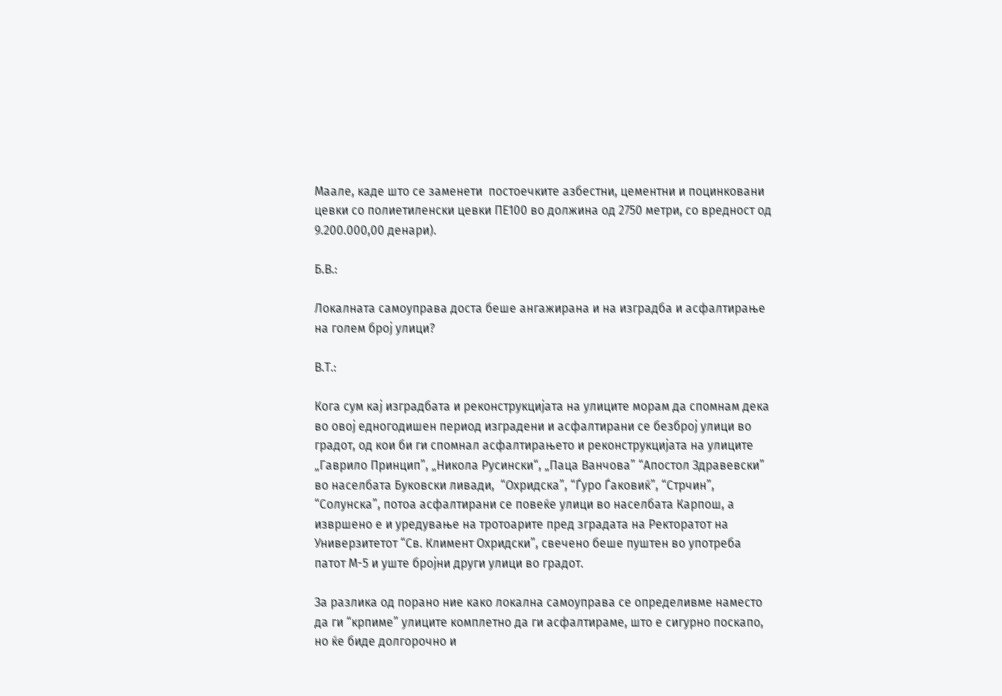Маале, каде што се заменети  постоечките азбестни, цементни и поцинковани цевки со полиетиленски цевки ПЕ100 во должина од 2750 метри, со вредност од 9.200.000,00 денари).

Б.В.:

Локалната самоуправа доста беше ангажирана и на изградба и асфалтирање на голем број улици?

В.Т.:

Кога сум кај изградбата и реконструкцијата на улиците морам да спомнам дека во овој едногодишен период изградени и асфалтирани се безброј улици во градот, од кои би ги спомнал асфалтирањето и реконструкцијата на улиците „Гаврило Принцип”, „Никола Русински“, „Паца Ванчова” “Апостол Здравевски”  во населбата Буковски ливади,  “Охридска”, “Ѓуро Ѓаковиќ”, “Стрчин”, “Солунска”, потоа асфалтирани се повеќе улици во населбата Карпош, а извршено е и уредување на тротоарите пред зградата на Ректоратот на Универзитетот “Св. Климент Охридски”, свечено беше пуштен во употреба патот М-5 и уште бројни други улици во градот.

За разлика од порано ние како локална самоуправа се определивме наместо да ги “крпиме” улиците комплетно да ги асфалтираме, што е сигурно поскапо, но ќе биде долгорочно и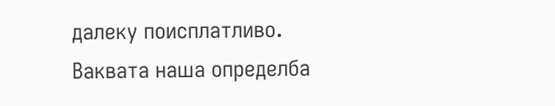далеку поисплатливо. Ваквата наша определба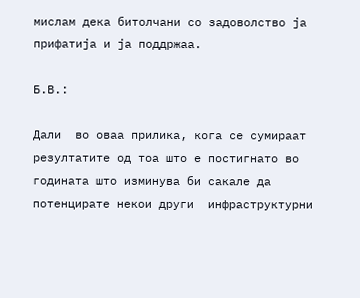мислам дека битолчани со задоволство ја прифатија и ја поддржаа.

Б.В.:

Дали  во оваа прилика, кога се сумираат резултатите од тоа што е постигнато во годината што изминува би сакале да потенцирате некои други  инфраструктурни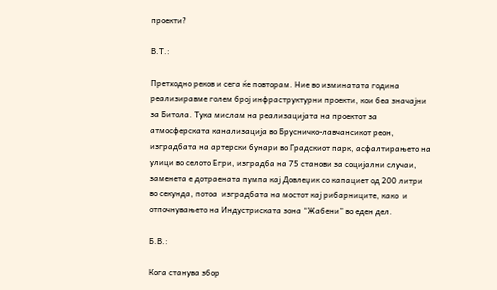проекти?

В.Т.:

Претходно реков и сега ќе повторам. Ние во изминатата година реализиравме голем број инфраструктурни проекти, кои беа значајни за Битола. Тука мислам на реализацијата на проектот за атмосферската канализација во Брусничко-лавчансикот реон, изградбата на артерски бунари во Градскиот парк, асфалтирањето на  улици во селото Егри, изградба на 75 станови за социјални случаи, заменета е дотраената пумпа кај Довлеџик со капациет од 200 литри во секунда, потоа  изградбата на мостот кај рибарниците, како  и отпочнувањето на Индустриската зона “Жабени” во еден дел.

Б.В.:

Кога станува збор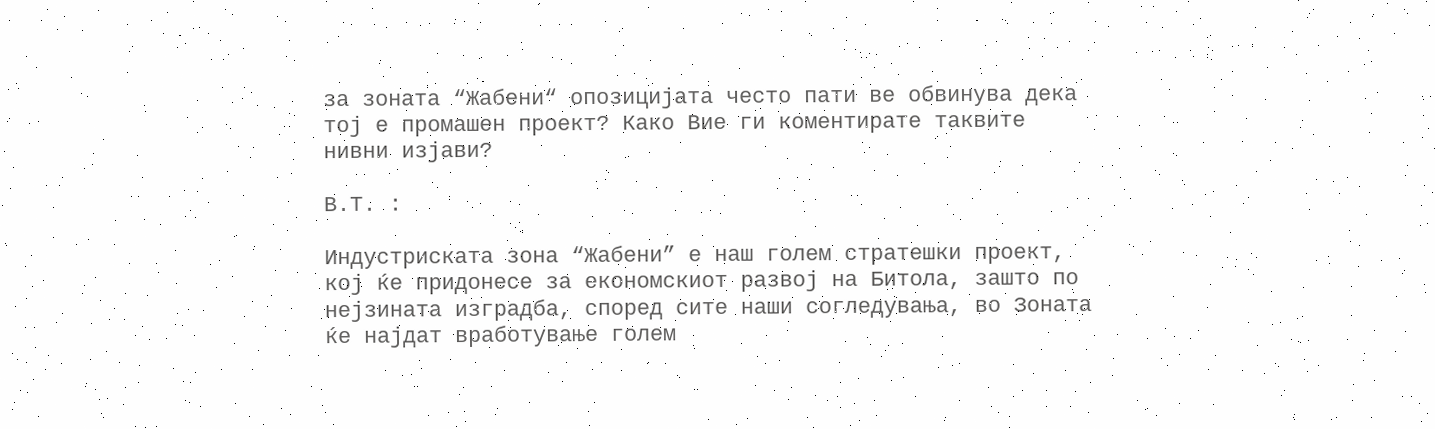за зоната “Жабени“ опозицијата често пати ве обвинува дека тој е промашен проект? Како Вие ги коментирате таквите нивни изјави?

В.Т. :

Индустриската зона “Жабени” е наш голем стратешки проект, кој ќе придонесе за економскиот развој на Битола, зашто по нејзината изградба, според сите наши согледувања, во Зоната ќе најдат вработување голем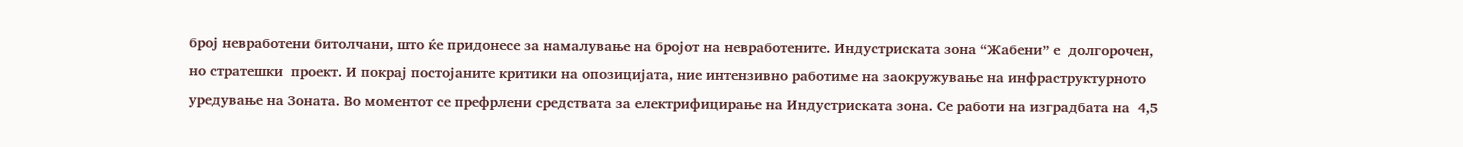број невработени битолчани, што ќе придонесе за намалување на бројот на невработените. Индустриската зона “Жабени” е  долгорочен, но стратешки  проект. И покрај постојаните критики на опозицијата, ние интензивно работиме на заокружување на инфраструктурното уредување на Зоната. Во моментот се префрлени средствата за електрифицирање на Индустриската зона. Се работи на изградбата на  4,5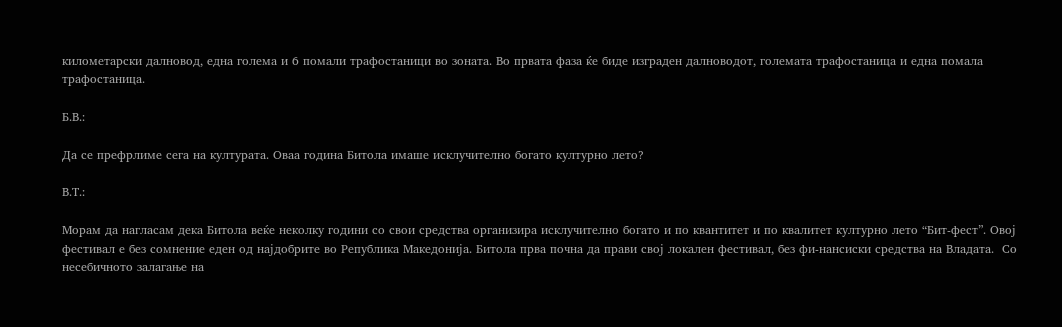километарски далновод, една голема и 6 помали трафостаници во зоната. Во првата фаза ќе биде изграден далноводот, големата трафостаница и една помала трафостаница.

Б.В.:

Да се префрлиме сега на културата. Оваа година Битола имаше исклучително богато културно лето?

В.Т.:

Морам да нагласам дека Битола веќе неколку години со свои средства организира исклучително богато и по квантитет и по квалитет културно лето “Бит-фест”. Овој фестивал е без сомнение еден од најдобрите во Република Македонија. Битола прва почна да прави свој локален фестивал, без фи-нансиски средства на Владата.  Со несебичното залагање на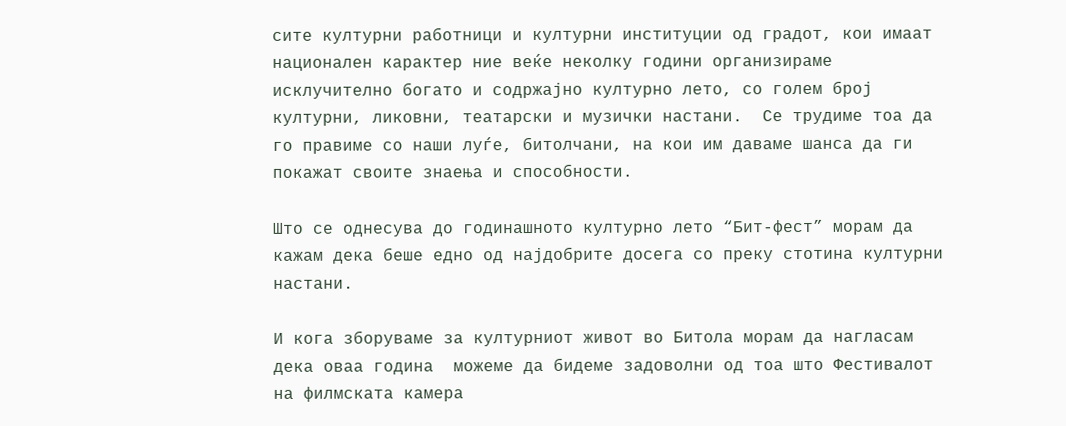сите културни работници и културни институции од градот, кои имаат национален карактер ние веќе неколку години организираме исклучително богато и содржајно културно лето, со голем број културни, ликовни, театарски и музички настани.  Се трудиме тоа да го правиме со наши луѓе, битолчани, на кои им даваме шанса да ги покажат своите знаења и способности.

Што се однесува до годинашното културно лето “Бит-фест” морам да кажам дека беше едно од најдобрите досега со преку стотина културни настани.

И кога зборуваме за културниот живот во Битола морам да нагласам дека оваа година  можеме да бидеме задоволни од тоа што Фестивалот на филмската камера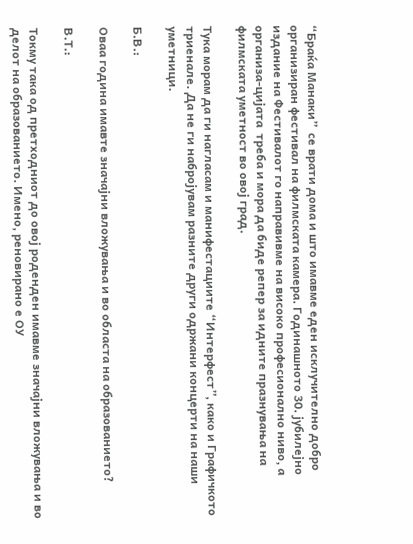“Браќа Манаки”  се врати дома и што имавме еден исклучително добро организиран фестивал на филмската камера. Годинашното 30. јубилејно издание на Фестивалот го направивме на високо професионално ниво, а организа-цијата  треба и мора да биде репер за идните празнувања на филмската уметност во овој град.

Тука морам да ги нагласам и манифестациите “Интерфест”, како и Графичкото триенале. Да не ги набројувам разните други одржани концерти на наши уметници.

Б.В.:

Оваа година имавте значајни вложувања и во областа на образованието?

В.Т.:

Токму така од претходниот до овој роденден имавме значајни вложувања и во делот на образованието. Имено, реновирано е ОУ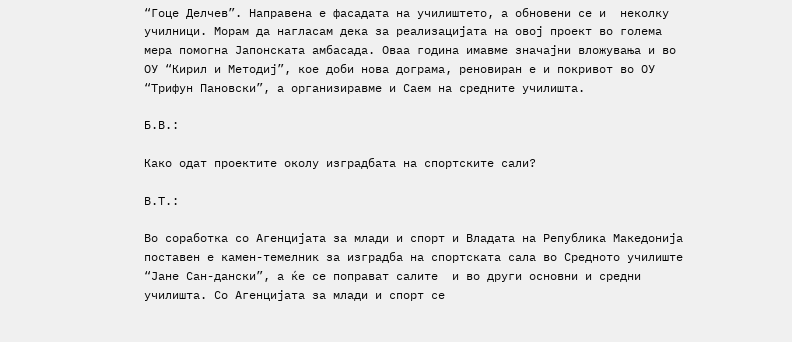“Гоце Делчев”. Направена е фасадата на училиштето, а обновени се и  неколку училници. Морам да нагласам дека за реализацијата на овој проект во голема мера помогна Јапонската амбасада. Оваа година имавме значајни вложувања и во ОУ “Кирил и Методиј”, кое доби нова дограма, реновиран е и покривот во ОУ “Трифун Пановски”, а организиравме и Саем на средните училишта.

Б.В.:

Како одат проектите околу изградбата на спортските сали?

В.Т.:

Во соработка со Агенцијата за млади и спорт и Владата на Република Македонија поставен е камен-темелник за изградба на спортската сала во Средното училиште “Јане Сан-дански”, а ќе се поправат салите  и во други основни и средни училишта. Со Агенцијата за млади и спорт се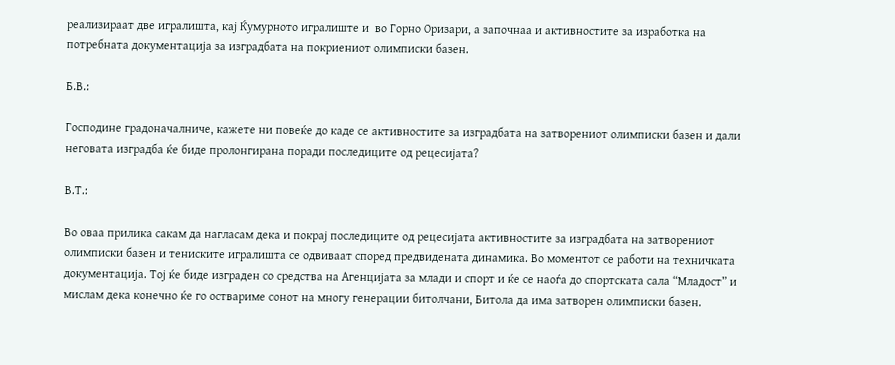реализираат две игралишта, кај Ќумурното игралиште и  во Горно Оризари, а започнаа и активностите за изработка на потребната документација за изградбата на покриениот олимписки базен.

Б.В.:

Господине градоначалниче, кажете ни повеќе до каде се активностите за изградбата на затворениот олимписки базен и дали неговата изградба ќе биде пролонгирана поради последиците од рецесијата?

В.Т.:

Во оваа прилика сакам да нагласам дека и покрај последиците од рецесијата активностите за изградбата на затворениот олимписки базен и тениските игралишта се одвиваат според предвидената динамика. Во моментот се работи на техничката документација. Тој ќе биде изграден со средства на Агенцијата за млади и спорт и ќе се наоѓа до спортската сала “Младост” и мислам дека конечно ќе го оствариме сонот на многу генерации битолчани, Битола да има затворен олимписки базен.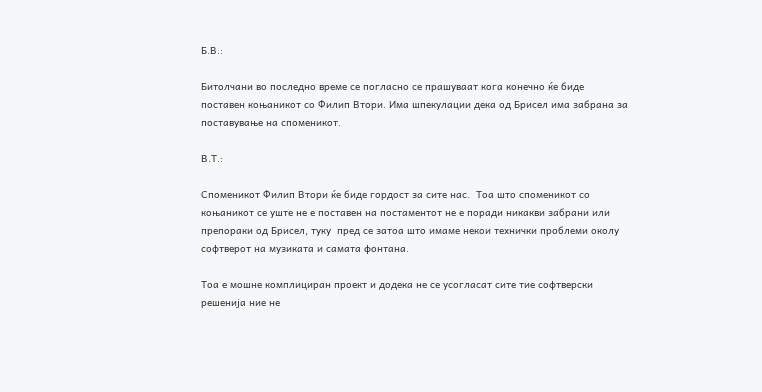Б.В.:

Битолчани во последно време се погласно се прашуваат кога конечно ќе биде поставен коњаникот со Филип Втори. Има шпекулации дека од Брисел има забрана за поставување на споменикот.

В.Т.:

Споменикот Филип Втори ќе биде гордост за сите нас.  Тоа што споменикот со коњаникот се уште не е поставен на постаментот не е поради никакви забрани или препораки од Брисел, туку  пред се затоа што имаме некои технички проблеми околу софтверот на музиката и самата фонтана.

Тоа е мошне комплициран проект и додека не се усогласат сите тие софтверски решенија ние не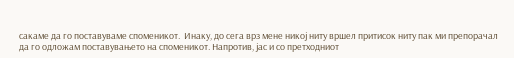сакаме да го поставуваме споменикот.  Инаку, до сега врз мене никој ниту вршел притисок ниту пак ми препорачал да го одложам поставувањето на споменикот. Напротив, јас и со претходниот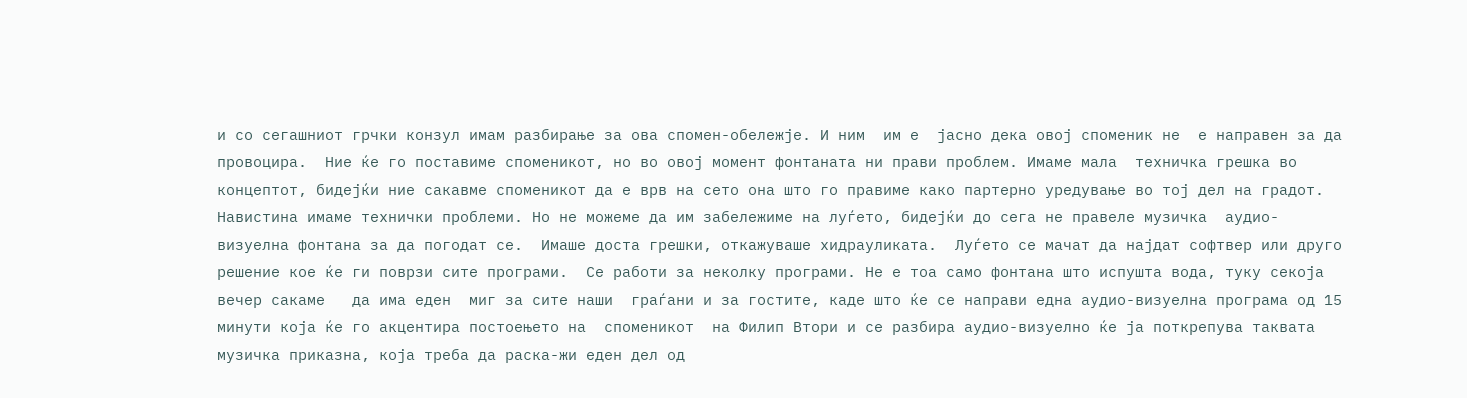и со сегашниот грчки конзул имам разбирање за ова спомен-обележје. И ним  им е  јасно дека овој споменик не  е направен за да провоцира.  Ние ќе го поставиме споменикот, но во овој момент фонтаната ни прави проблем. Имаме мала  техничка грешка во концептот, бидејќи ние сакавме споменикот да е врв на сето она што го правиме како партерно уредување во тој дел на градот. Навистина имаме технички проблеми. Но не можеме да им забележиме на луѓето, бидејќи до сега не правеле музичка  аудио-визуелна фонтана за да погодат се.  Имаше доста грешки, откажуваше хидрауликата.  Луѓето се мачат да најдат софтвер или друго решение кое ќе ги поврзи сите програми.  Се работи за неколку програми. Не е тоа само фонтана што испушта вода, туку секоја вечер сакаме   да има еден  миг за сите наши  граѓани и за гостите, каде што ќе се направи една аудио-визуелна програма од 15  минути која ќе го акцентира постоењето на  споменикот  на Филип Втори и се разбира аудио-визуелно ќе ја поткрепува таквата музичка приказна, која треба да раска-жи еден дел од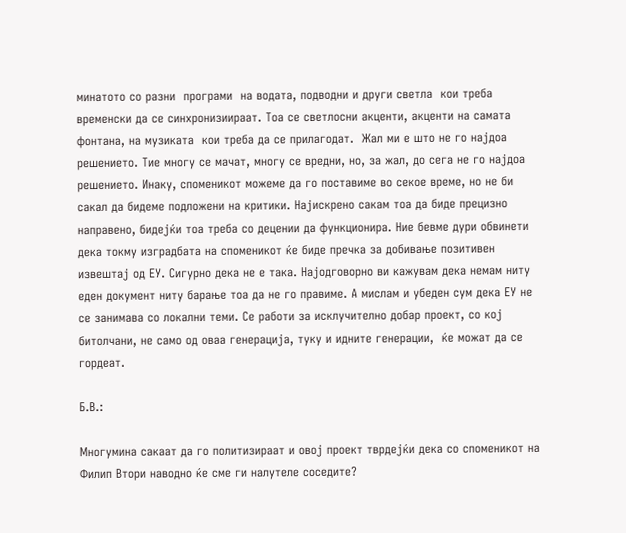минатото со разни  програми  на водата, подводни и други светла  кои треба временски да се синхронизиираат. Тоа се светлосни акценти, акценти на самата фонтана, на музиката  кои треба да се прилагодат.  Жал ми е што не го најдоа решението. Тие многу се мачат, многу се вредни, но, за жал, до сега не го најдоа решението. Инаку, споменикот можеме да го поставиме во секое време, но не би сакал да бидеме подложени на критики. Најискрено сакам тоа да биде прецизно направено, бидејќи тоа треба со децении да функционира. Ние бевме дури обвинети дека токму изградбата на споменикот ќе биде пречка за добивање позитивен извештај од ЕУ. Сигурно дека не е така. Најодговорно ви кажувам дека немам ниту еден документ ниту барање тоа да не го правиме. А мислам и убеден сум дека ЕУ не се занимава со локални теми. Се работи за исклучително добар проект, со кој битолчани, не само од оваа генерација, туку и идните генерации,  ќе можат да се гордеат.

Б.В.:

Многумина сакаат да го политизираат и овој проект тврдејќи дека со споменикот на Филип Втори наводно ќе сме ги налутеле соседите?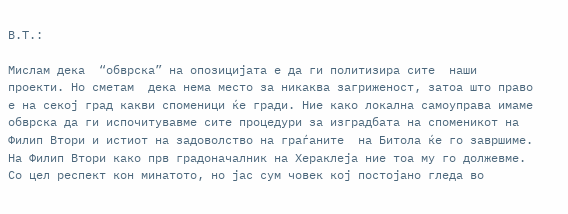В.Т.:

Мислам дека  “обврска” на опозицијата е да ги политизира сите  наши проекти. Но сметам  дека нема место за никаква загриженост, затоа што право е на секој град какви споменици ќе гради. Ние како локална самоуправа имаме обврска да ги испочитувавме сите процедури за изградбата на споменикот на Филип Втори и истиот на задоволство на граѓаните  на Битола ќе го завршиме. На Филип Втори како прв градоначалник на Хераклеја ние тоа му го должевме. Со цел респект кон минатото, но јас сум човек кој постојано гледа во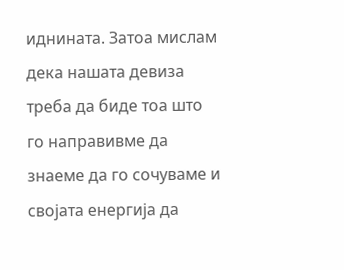иднината. Затоа мислам дека нашата девиза треба да биде тоа што го направивме да знаеме да го сочуваме и својата енергија да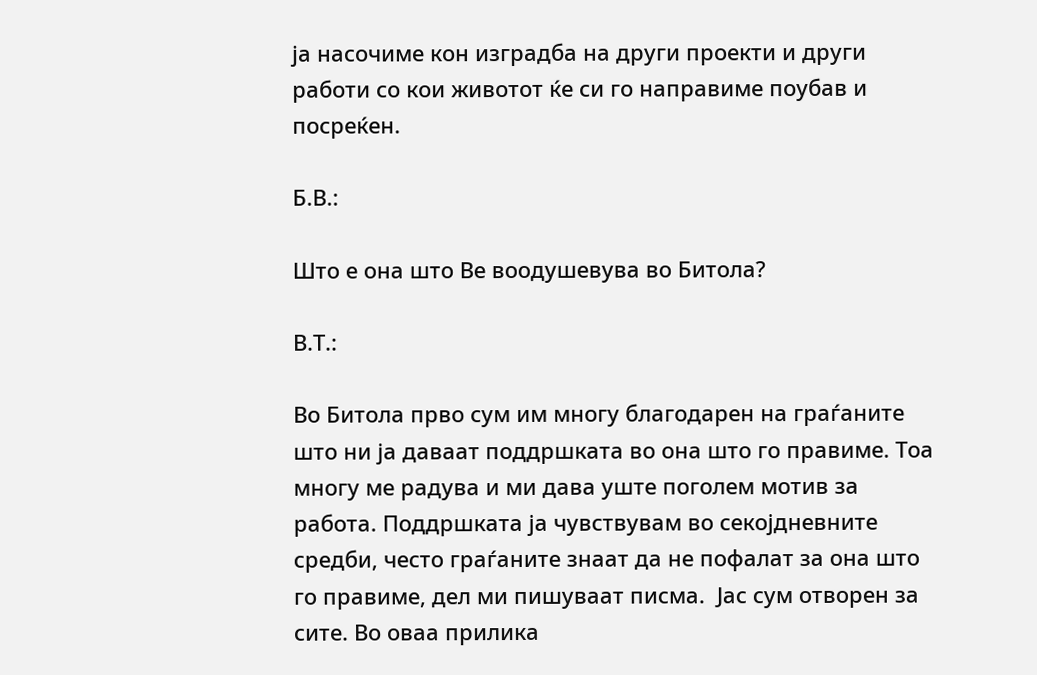ја насочиме кон изградба на други проекти и други работи со кои животот ќе си го направиме поубав и посреќен.

Б.В.:

Што е она што Ве воодушевува во Битола?

В.Т.:

Во Битола прво сум им многу благодарен на граѓаните што ни ја даваат поддршката во она што го правиме. Тоа многу ме радува и ми дава уште поголем мотив за работа. Поддршката ја чувствувам во секојдневните средби, често граѓаните знаат да не пофалат за она што го правиме, дел ми пишуваат писма.  Јас сум отворен за сите. Во оваа прилика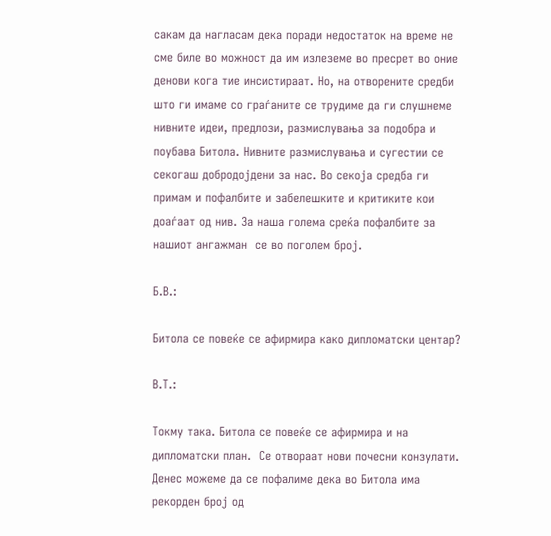сакам да нагласам дека поради недостаток на време не сме биле во можност да им излеземе во пресрет во оние денови кога тие инсистираат. Но, на отворените средби што ги имаме со граѓаните се трудиме да ги слушнеме нивните идеи, предлози, размислувања за подобра и поубава Битола. Нивните размислувања и сугестии се секогаш добродојдени за нас. Во секоја средба ги примам и пофалбите и забелешките и критиките кои доаѓаат од нив. За наша голема среќа пофалбите за нашиот ангажман  се во поголем број.

Б.В.:

Битола се повеќе се афирмира како дипломатски центар?

В.Т.:

Токму така. Битола се повеќе се афирмира и на дипломатски план.  Се отвораат нови почесни конзулати. Денес можеме да се пофалиме дека во Битола има рекорден број од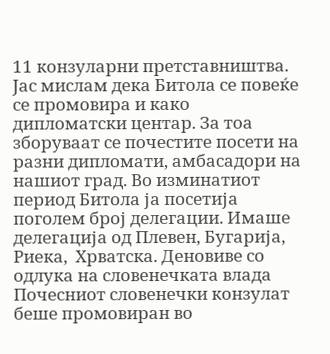11 конзуларни претставништва. Јас мислам дека Битола се повеќе се промовира и како дипломатски центар. За тоа зборуваат се почестите посети на разни дипломати, амбасадори на нашиот град. Во изминатиот период Битола ја посетија поголем број делегации. Имаше делегација од Плевен, Бугарија, Риека,  Хрватска. Деновиве со одлука на словенечката влада Почесниот словенечки конзулат беше промовиран во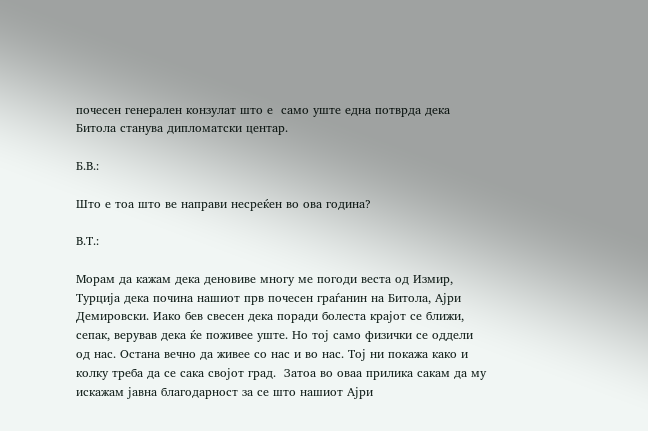почесен генерален конзулат што е  само уште една потврда дека Битола станува дипломатски центар.

Б.В.:

Што е тоа што ве направи несреќен во ова година?

В.Т.:

Морам да кажам дека деновиве многу ме погоди веста од Измир, Турција дека почина нашиот прв почесен граѓанин на Битола, Ајри Демировски. Иако бев свесен дека поради болеста крајот се ближи, сепак, верував дека ќе поживее уште. Но тој само физички се оддели од нас. Остана вечно да живее со нас и во нас. Тој ни покажа како и колку треба да се сака својот град.  Затоа во оваа прилика сакам да му искажам јавна благодарност за се што нашиот Ајри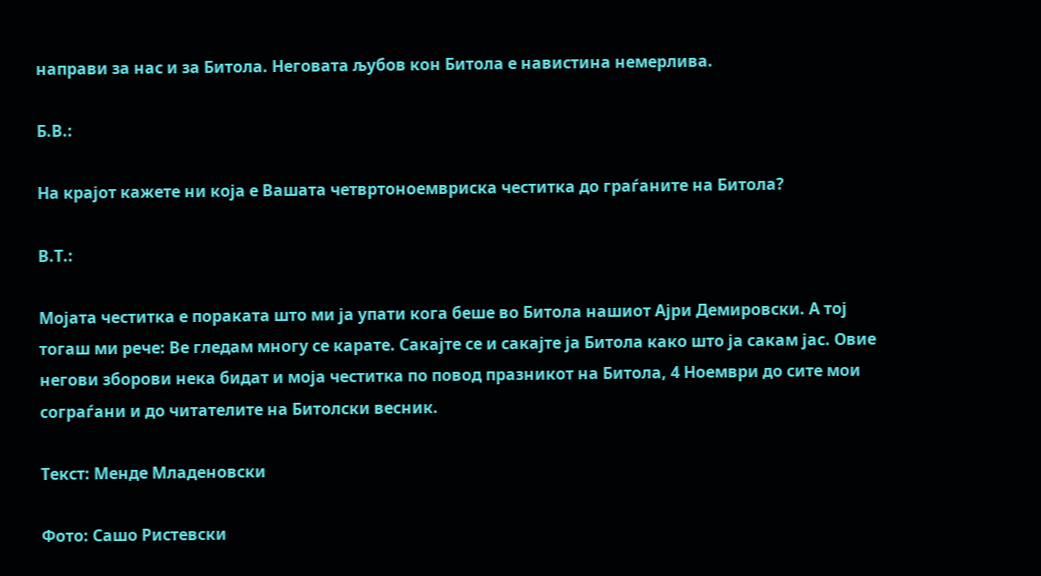направи за нас и за Битола. Неговата љубов кон Битола е навистина немерлива.

Б.В.:

На крајот кажете ни која е Вашата четвртоноемвриска честитка до граѓаните на Битола?

В.Т.:

Мојата честитка е пораката што ми ја упати кога беше во Битола нашиот Ајри Демировски. А тој тогаш ми рече: Ве гледам многу се карате. Сакајте се и сакајте ја Битола како што ја сакам јас. Овие негови зборови нека бидат и моја честитка по повод празникот на Битола, 4 Ноември до сите мои сограѓани и до читателите на Битолски весник.

Текст: Менде Младеновски

Фото: Сашо Ристевски